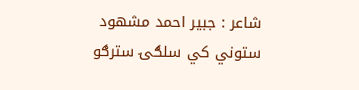شاعر : جبیر احمد مشهود
ستوني کي سلګۍ سترګو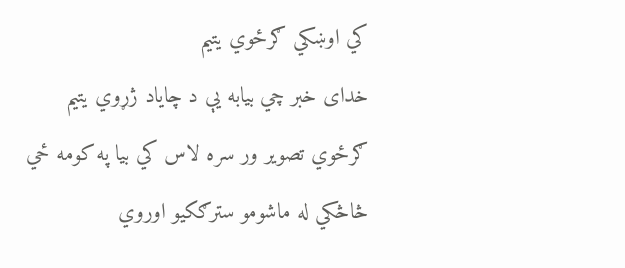کي اوښکي ګرځوي یتیم
خدای خبر چي بیابه یې د چایاد ژړوي یتیم
ګرځوي تصویر ور سره لاس کي بیا په کومه ځي
څاڅكي له ماشومو سترګكیو اوروي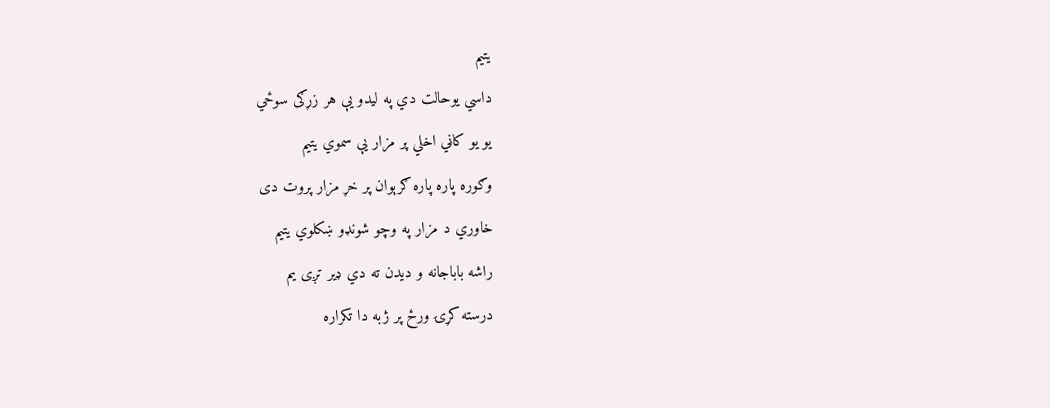یتیم
داسي یوحالت دي په لیدو یې هر زړګی سوځي
یو یو کاڼي اخلي پر مزار یې سموي یتیم
وګوره پاره پاره ګرېوان پر خړ مزار پروت دی
خاوري د مزار په وچو شونډو ښکلوي یتیم
راشه باباجانه و دیدن ته دي ډیر تږی یم
درسته کړۍ ورځ پر ژبه دا تکراره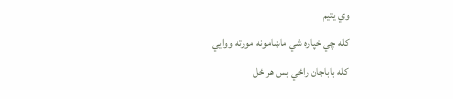وي یتیم
کله چي خپاره شي ماښامونه مورته ووایي
کله باباجان راځي بس هر ځل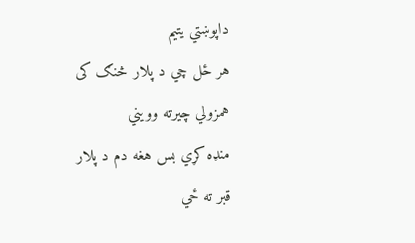داپوښتي یتیم
هر ځل چي د پلار څنګ کی همزولي چیرته وویني
منډه کړي بس هغه دم د پلار قبر ته ځي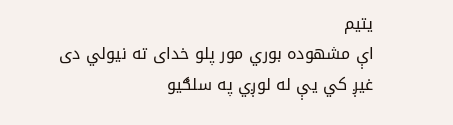یتیم
اې مشهوده بوري مور پلو خدای ته نیولي دی
غیږ کي یې له لوږي په سلګیو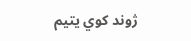ژوند کوي یتیم